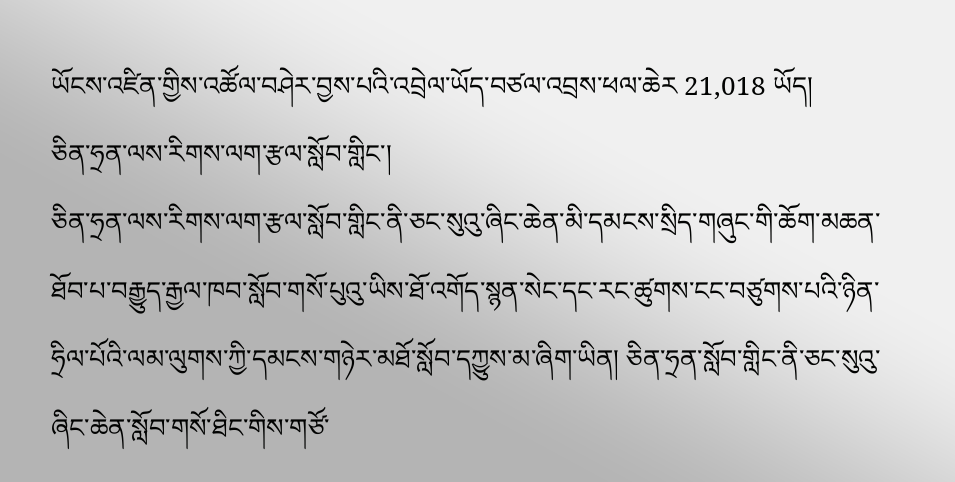ཡོངས་འཛིན་གྱིས་འཚོལ་བཤེར་བྱས་པའི་འབྲེལ་ཡོད་བཙལ་འབྲས་ཕལ་ཆེར 21,018 ཡོད།
ཅིན་ཧྲན་ལས་རིགས་ལག་རྩལ་སློབ་གླིང་།
ཅིན་ཧྲན་ལས་རིགས་ལག་རྩལ་སློབ་གླིང་ནི་ཅང་སུའུ་ཞིང་ཆེན་མི་དམངས་སྲིད་གཞུང་གི་ཆོག་མཆན་ཐོབ་པ་བརྒྱུད་རྒྱལ་ཁབ་སློབ་གསོ་པུའུ་ཡིས་ཐོ་འགོད་སྙན་སེང་དང་རང་ཚུགས་ངང་བཙུགས་པའི་ཉིན་ཧྲིལ་པོའི་ལམ་ལུགས་ཀྱི་དམངས་གཉེར་མཐོ་སློབ་དཀྱུས་མ་ཞིག་ཡིན། ཅིན་ཧྲན་སློབ་གླིང་ནི་ཅང་སུའུ་ཞིང་ཆེན་སློབ་གསོ་ཐིང་གིས་གཙོ་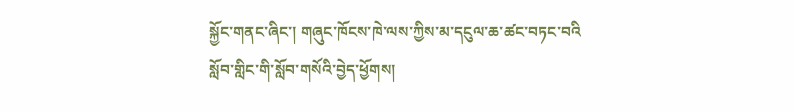སྐྱོང་གནང་ཞིང་། གཞུང་ཁོངས་ཁེ་ལས་ཀྱིས་མ་དངུལ་ཆ་ཚང་བཏང་བའི
སློབ་གླིང་གི་སློབ་གསོའི་བྱེད་ཕྱོགས།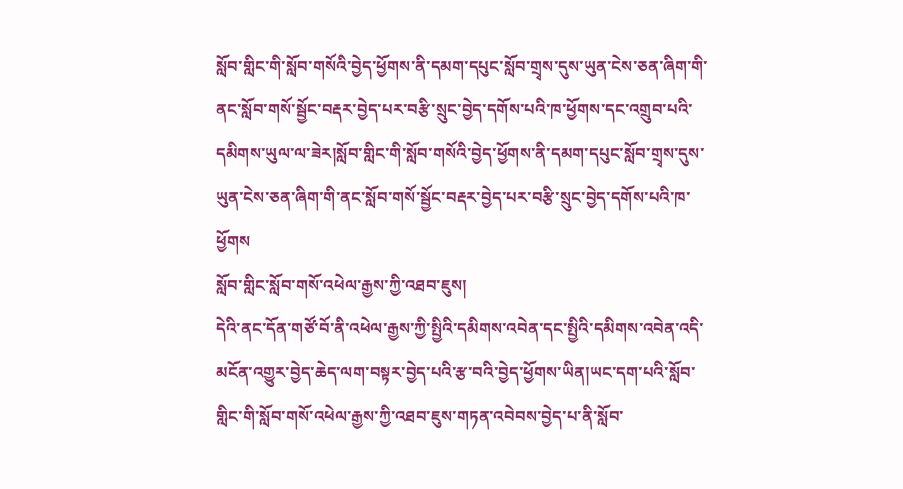སློབ་གླིང་གི་སློབ་གསོའི་བྱེད་ཕྱོགས་ནི་དམག་དཔུང་སློབ་གྲྭས་དུས་ཡུན་ངེས་ཅན་ཞིག་གི་ནང་སློབ་གསོ་སྦྱོང་བརྡར་བྱེད་པར་བརྩི་སྲུང་བྱེད་དགོས་པའི་ཁ་ཕྱོགས་དང་འགྲུབ་པའི་དམིགས་ཡུལ་ལ་ཟེར།སློབ་གླིང་གི་སློབ་གསོའི་བྱེད་ཕྱོགས་ནི་དམག་དཔུང་སློབ་གྲྭས་དུས་ཡུན་ངེས་ཅན་ཞིག་གི་ནང་སློབ་གསོ་སྦྱོང་བརྡར་བྱེད་པར་བརྩི་སྲུང་བྱེད་དགོས་པའི་ཁ་ཕྱོགས
སློབ་གླིང་སློབ་གསོ་འཕེལ་རྒྱས་ཀྱི་འཐབ་ཇུས།
དེའི་ནང་དོན་གཙོ་བོ་ནི་འཕེལ་རྒྱས་ཀྱི་སྤྱིའི་དམིགས་འབེན་དང་སྤྱིའི་དམིགས་འབེན་འདི་མངོན་འགྱུར་བྱེད་ཆེད་ལག་བསྟར་བྱེད་པའི་རྩ་བའི་བྱེད་ཕྱོགས་ཡིན།ཡང་དག་པའི་སློབ་གླིང་གི་སློབ་གསོ་འཕེལ་རྒྱས་ཀྱི་འཐབ་ཇུས་གཏན་འབེབས་བྱེད་པ་ནི་སློབ་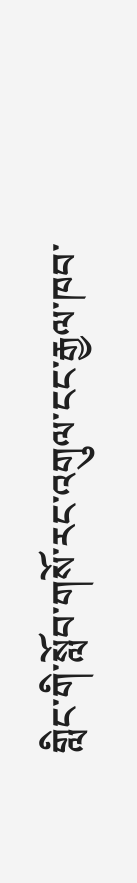གླིང་གི་སློབ་གསོ་རང་འགུལ་ངང་རྒྱལ་ཁབ་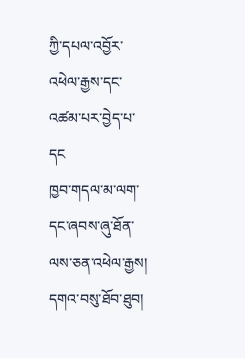ཀྱི་དཔལ་འབྱོར་འཕེལ་རྒྱས་དང་འཚམ་པར་བྱེད་པ་དང
ཁྱབ་གདལ་མ་ལག་དང་ཞབས་ཞུ་ཐོན་ལས་ཅན་འཕེལ་རྒྱས།
དགའ་བསུ་ཐོབ་ཐུབ།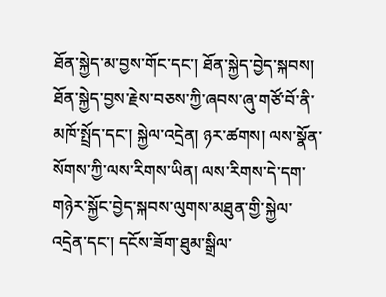ཐོན་སྐྱེད་མ་བྱས་གོང་དང་། ཐོན་སྐྱེད་བྱེད་སྐབས། ཐོན་སྐྱེད་བྱས་རྗེས་བཅས་ཀྱི་ཞབས་ཞུ་གཙོ་བོ་ནི་མཁོ་སྤྲོད་དང་། སྐྱེལ་འདྲེན། ཉར་ཚགས། ལས་སྣོན་སོགས་ཀྱི་ལས་རིགས་ཡིན། ལས་རིགས་དེ་དག་གཉེར་སྐྱོང་བྱེད་སྐབས་ལུགས་མཐུན་གྱི་སྐྱེལ་འདྲེན་དང་། དངོས་ཟོག་ཐུམ་སྒྲིལ་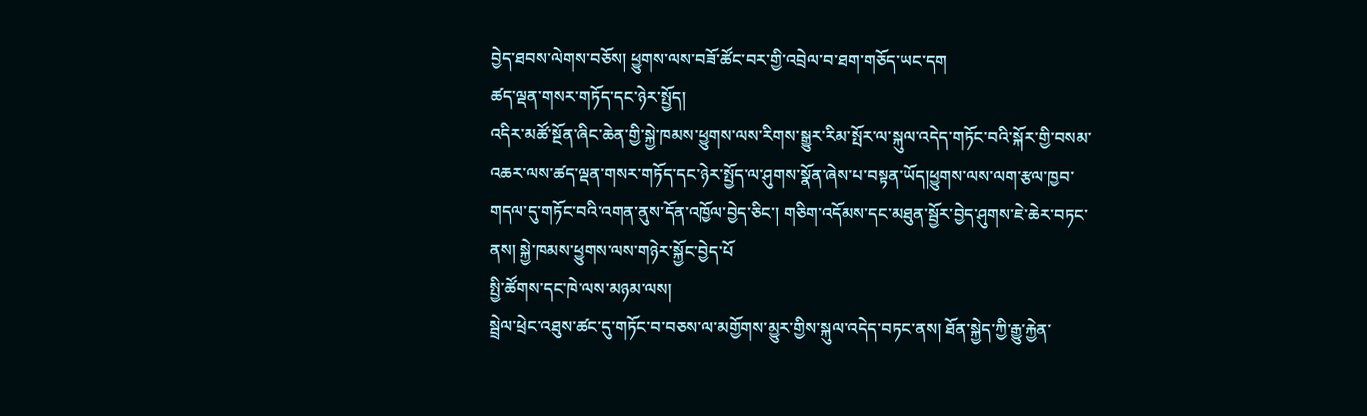བྱེད་ཐབས་ལེགས་བཅོས། ཕྱུགས་ལས་བཟོ་ཚོང་བར་གྱི་འབྲེལ་བ་ཐག་གཅོད་ཡང་དག
ཚད་ལྡན་གསར་གཏོད་དང་ཉེར་སྤྱོད།
འདིར་མཚོ་སྔོན་ཞིང་ཆེན་གྱི་སྐྱེ་ཁམས་ཕྱུགས་ལས་རིགས་སྒྱུར་རིམ་སྤོར་ལ་སྐུལ་འདེད་གཏོང་བའི་སྐོར་གྱི་བསམ་འཆར་ལས་ཚད་ལྡན་གསར་གཏོད་དང་ཉེར་སྤྱོད་ལ་ཤུགས་སྣོན་ཞེས་པ་བསྟན་ཡོད།ཕྱུགས་ལས་ལག་རྩལ་ཁྱབ་གདལ་དུ་གཏོང་བའི་འགན་ནུས་དོན་འཁྱོལ་བྱེད་ཅིང་། གཅིག་འདོམས་དང་མཐུན་སྦྱོར་བྱེད་ཤུགས་ཇེ་ཆེར་བཏང་ནས། སྐྱེ་ཁམས་ཕྱུགས་ལས་གཉེར་སྐྱོང་བྱེད་པོ
སྤྱི་ཚོགས་དང་ཁེ་ལས་མཉམ་ལས།
སྦྲེལ་ཕྲེང་འཐུས་ཚང་དུ་གཏོང་བ་བཅས་ལ་མགྱོགས་མྱུར་གྱིས་སྐུལ་འདེད་བཏང་ནས། ཐོན་སྐྱེད་ཀྱི་རྒྱུ་རྐྱེན་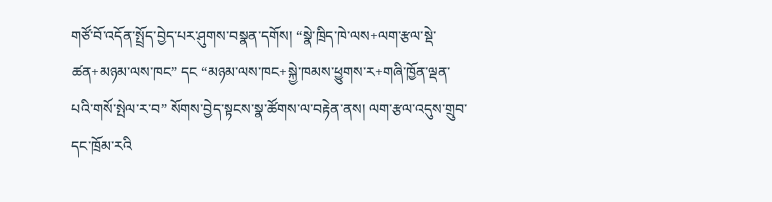གཙོ་བོ་འདོན་སྤྲོད་བྱེད་པར་ཤུགས་བསྣན་དགོས། “སྣེ་ཁྲིད་ཁེ་ལས+ལག་རྩལ་སྡེ་ཚན+མཉམ་ལས་ཁང” དང “མཉམ་ལས་ཁང+སྐྱེ་ཁམས་ཕྱུགས་ར+གཞི་ཁྱོན་ལྡན་པའི་གསོ་སྤེལ་ར་བ” སོགས་བྱེད་སྟངས་སྣ་ཚོགས་ལ་བརྟེན་ནས། ལག་རྩལ་འདུས་གྲུབ་དང་ཁྲོམ་རའི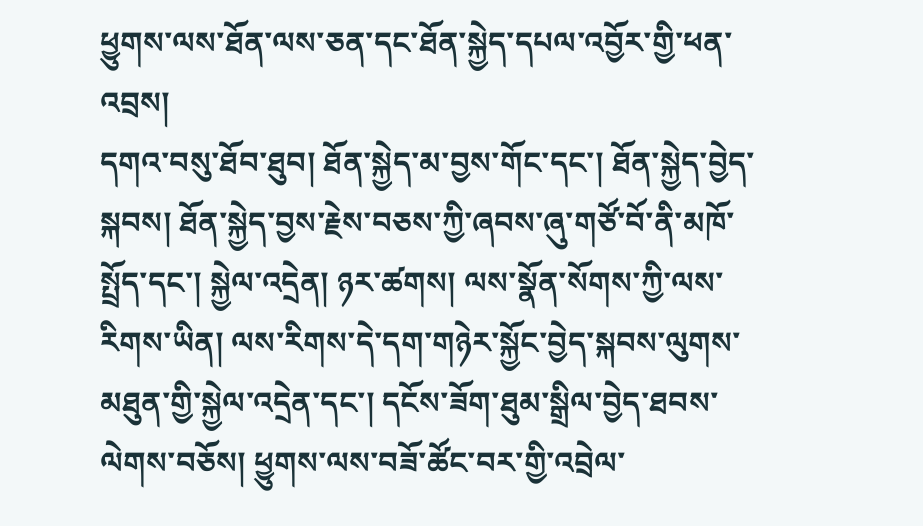ཕྱུགས་ལས་ཐོན་ལས་ཅན་དང་ཐོན་སྐྱེད་དཔལ་འབྱོར་གྱི་ཕན་འབྲས།
དགའ་བསུ་ཐོབ་ཐུབ། ཐོན་སྐྱེད་མ་བྱས་གོང་དང་། ཐོན་སྐྱེད་བྱེད་སྐབས། ཐོན་སྐྱེད་བྱས་རྗེས་བཅས་ཀྱི་ཞབས་ཞུ་གཙོ་བོ་ནི་མཁོ་སྤྲོད་དང་། སྐྱེལ་འདྲེན། ཉར་ཚགས། ལས་སྣོན་སོགས་ཀྱི་ལས་རིགས་ཡིན། ལས་རིགས་དེ་དག་གཉེར་སྐྱོང་བྱེད་སྐབས་ལུགས་མཐུན་གྱི་སྐྱེལ་འདྲེན་དང་། དངོས་ཟོག་ཐུམ་སྒྲིལ་བྱེད་ཐབས་ལེགས་བཅོས། ཕྱུགས་ལས་བཟོ་ཚོང་བར་གྱི་འབྲེལ་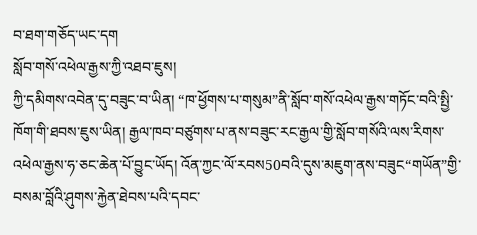བ་ཐག་གཅོད་ཡང་དག
སློབ་གསོ་འཕེལ་རྒྱས་ཀྱི་འཐབ་ཇུས།
ཀྱི་དམིགས་འབེན་དུ་བཟུང་བ་ཡིན། “ཁ་ཕྱོགས་པ་གསུམ”ནི་སློབ་གསོ་འཕེལ་རྒྱས་གཏོང་བའི་སྤྱི་ཁོག་གི་ཐབས་ཇུས་ཡིན། རྒྱལ་ཁབ་བཙུགས་པ་ནས་བཟུང་རང་རྒྱལ་གྱི་སློབ་གསོའི་ལས་རིགས་འཕེལ་རྒྱས་ཧ་ཅང་ཆེན་པོ་བྱུང་ཡོད། འོན་ཀྱང་ལོ་རབས50བའི་དུས་མཇུག་ནས་བཟུང“གཡོན”གྱི་བསམ་བློའི་ཤུགས་རྐྱེན་ཐེབས་པའི་དབང་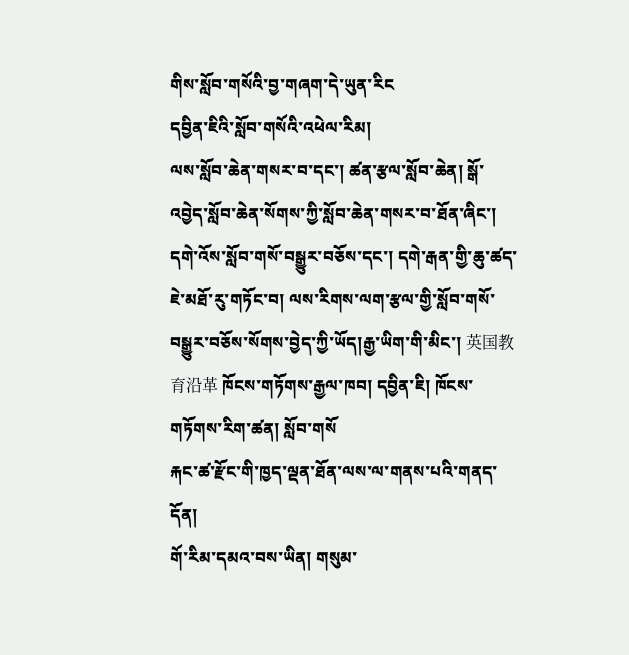གིས་སློབ་གསོའི་བྱ་གཞག་དེ་ཡུན་རིང
དབྱིན་ཇིའི་སློབ་གསོའི་འཕེལ་རིམ།
ལས་སློབ་ཆེན་གསར་བ་དང་། ཚན་རྩལ་སློབ་ཆེན། སྒོ་འབྱེད་སློབ་ཆེན་སོགས་ཀྱི་སློབ་ཆེན་གསར་བ་ཐོན་ཞིང་། དགེ་འོས་སློབ་གསོ་བསྒྱུར་བཅོས་དང་། དགེ་རྒན་གྱི་ཆུ་ཚད་ཇེ་མཐོ་རུ་གཏོང་བ། ལས་རིགས་ལག་རྩལ་གྱི་སློབ་གསོ་བསྒྱུར་བཅོས་སོགས་བྱེད་ཀྱི་ཡོད།རྒྱ་ཡིག་གི་མིང་། 英国教育沿革 ཁོངས་གཏོགས་རྒྱལ་ཁབ། དབྱིན་ཇི། ཁོངས་གཏོགས་རིག་ཚན། སློབ་གསོ
རྐང་ཚ་རྫོང་གི་ཁྱད་ལྡན་ཐོན་ལས་ལ་གནས་པའི་གནད་དོན།
གོ་རིམ་དམའ་བས་ཡིན། གསུམ་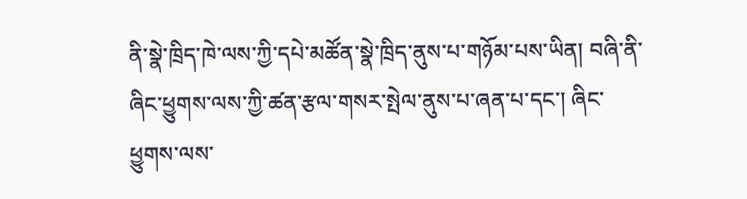ནི་སྣེ་ཁྲིད་ཁེ་ལས་ཀྱི་དཔེ་མཚོན་སྣེ་ཁྲིད་ནུས་པ་གཉོམ་པས་ཡིན། བཞི་ནི་ཞིང་ཕྱུགས་ལས་ཀྱི་ཚན་རྩལ་གསར་སྤེལ་ནུས་པ་ཞན་པ་དང་། ཞིང་ཕྱུགས་ལས་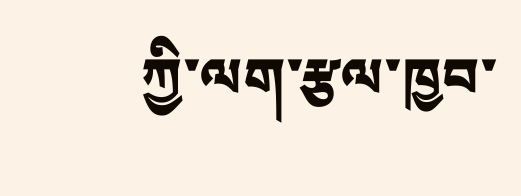ཀྱི་ལག་རྩལ་ཁྱབ་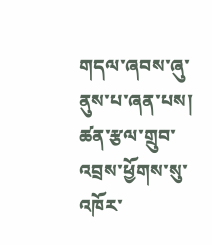གདལ་ཞབས་ཞུ་ནུས་པ་ཞན་པས། ཚན་རྩལ་གྲུབ་འབྲས་ཕྱོགས་སུ་འཁོར་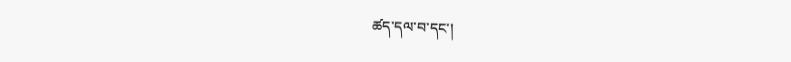ཚད་དལ་བ་དང་།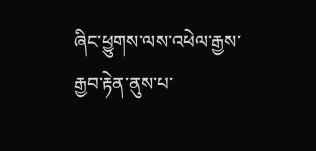ཞིང་ཕྱུགས་ལས་འཕེལ་རྒྱས་རྒྱབ་རྟེན་ནུས་པ་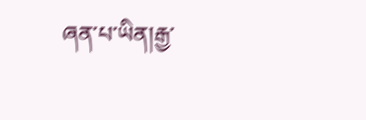ཞན་པ་ཡིན།རྒྱ་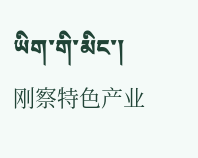ཡིག་གི་མིང་། 刚察特色产业